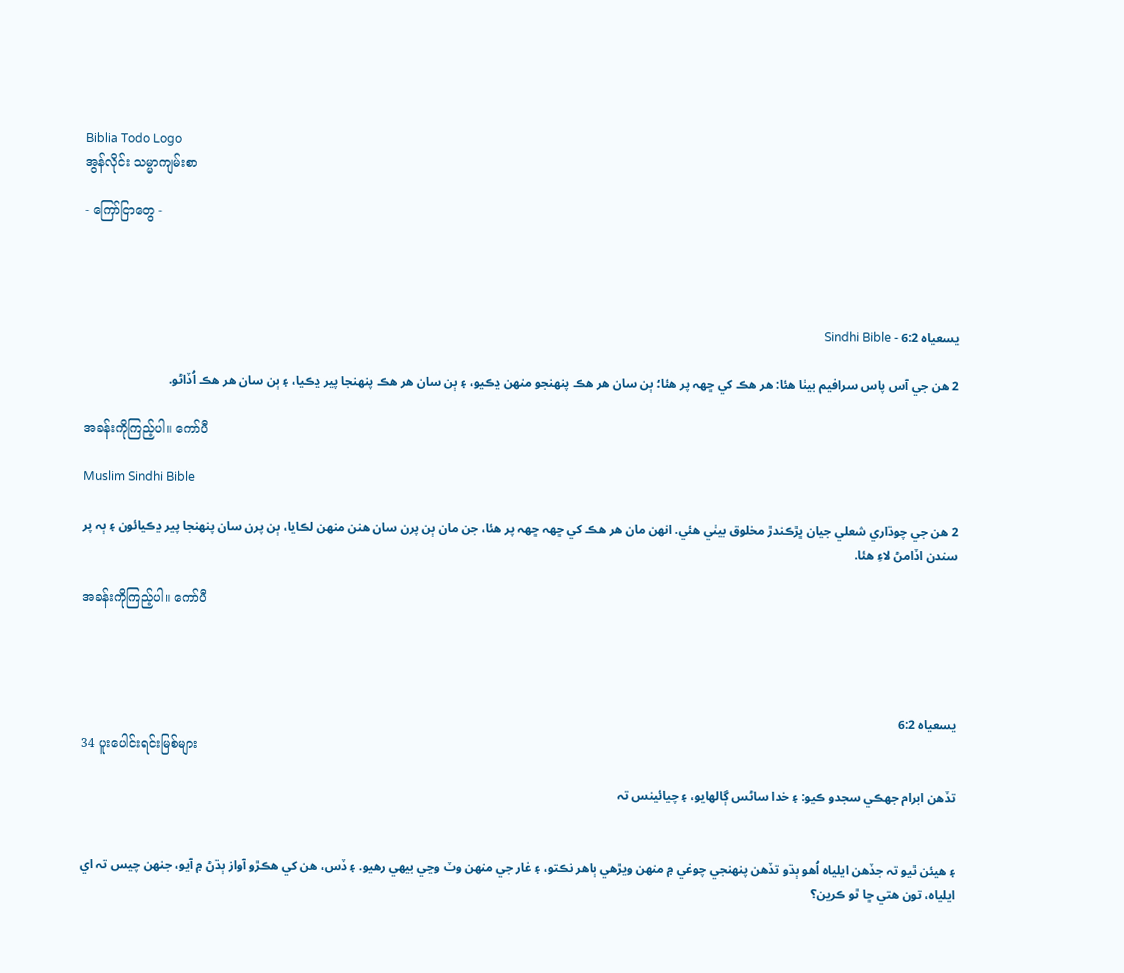Biblia Todo Logo
အွန်လိုင်း သမ္မာကျမ်းစာ

- ကြော်ငြာတွေ -




يسعياہ 6:2 - Sindhi Bible

2 هن جي آس پاس سرافيم بيٺا هئا: هر هڪ کي ڇهہ پر هئا؛ ٻن سان هر هڪ پنهنجو منهن ڍڪيو، ۽ ٻن سان هر هڪ پنهنجا پير ڍڪيا، ۽ ٻن سان هر هڪ اُڏاڻو.

အခန်းကိုကြည့်ပါ။ ကော်ပီ

Muslim Sindhi Bible

2 هن جي چوڌاري شعلي جيان ڀڙڪندڙ مخلوق بيٺي هئي. انهن مان هر هڪ کي ڇهہ ڇهہ پر هئا، جن مان ٻن پرن سان هنن منهن لڪايا، ٻن پرن سان پنهنجا پير ڍڪيائون ۽ ٻہ پر سندن اڏامڻ لاءِ هئا.

အခန်းကိုကြည့်ပါ။ ကော်ပီ




يسعياہ 6:2
34 ပူးပေါင်းရင်းမြစ်များ

تڏهن ابرام جهڪي سجدو ڪيو: ۽ خدا ساڻس ڳالهايو، ۽ چيائينس تہ


۽ هيئن ٿيو تہ جڏهن ايلياہ اُهو ٻڌو تڏهن پنهنجي چوغي ۾ منهن ويڙهي ٻاهر نڪتو، ۽ غار جي منهن وٽ وڃي بيهي رهيو. ۽ ڏس، هن کي هڪڙو آواز ٻڌڻ ۾ آيو، جنهن چيس تہ اي ايلياہ، تون هتي ڇا ٿو ڪرين؟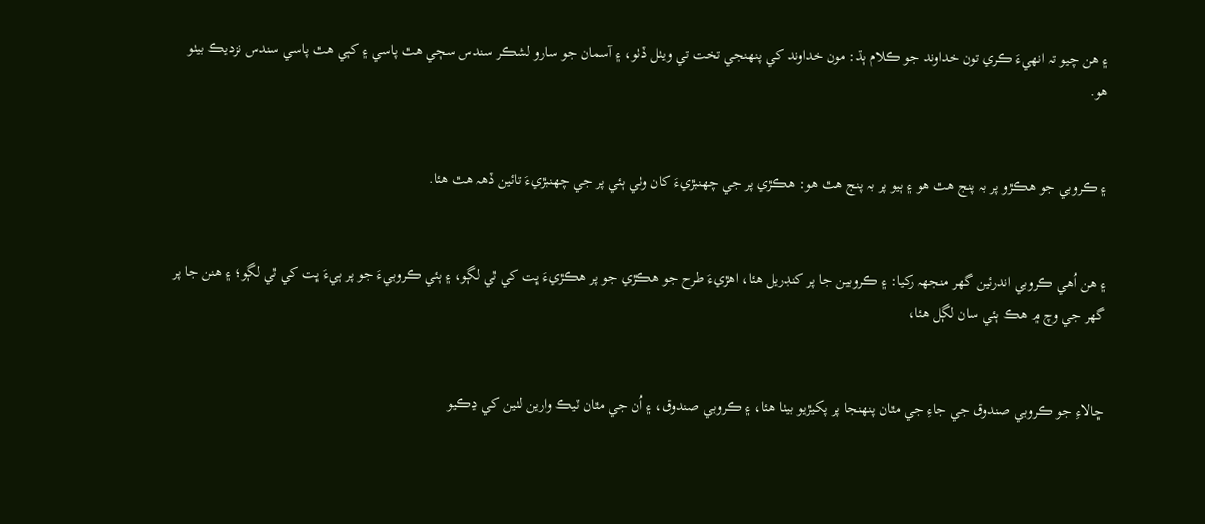۽ هن چيو تہ انهيءَ ڪري تون خداوند جو ڪلام ٻڌ: مون خداوند کي پنهنجي تخت تي ويٺل ڏٺو، ۽ آسمان جو سارو لشڪر سندس سڄي هٿ پاسي ۽ کٻي هٿ پاسي سندس نزديڪ بيٺو هو.


۽ ڪروبي جو هڪڙو پر بہ پنج هٿ هو ۽ ٻيو پر بہ پنج هٿ هو: هڪڙي پر جي چهنبڙيءَ کان وٺي ٻئي پر جي چهنبڙيءَ تائين ڏهہ هٿ هئا.


۽ هن اُهي ڪروبي اندرئين گهر منجهہ رکيا: ۽ ڪروبين جا پر کنڊريل هئا، اهڙيءَ طرح جو هڪڙي جو پر هڪڙيءَ ڀت کي ٿي لڳو، ۽ ٻئي ڪروبيءَ جو پر ٻيءَ ڀت کي ٿي لڳو؛ ۽ هنن جا پر گهر جي وچ ۾ هڪ ٻئي سان لڳل هئا،


ڇالاءِ جو ڪروبي صندوق جي جاءِ جي مٿان پنهنجا پر پکيڙيو بيٺا هئا، ۽ ڪروبي صندوق، ۽ اُن جي مٿان ٽيڪ وارين لٺين کي ڍڪيو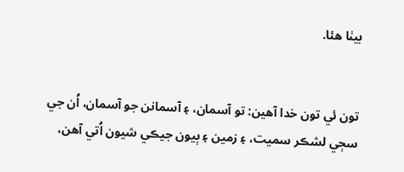بيٺا هئا.


تون ئي تون خدا آهين: تو آسمان، ۽ آسمانن جو آسمان، اُن جي سڄي لشڪر سميت، ۽ زمين ۽ ٻيون جيڪي شيون اُتي آهن،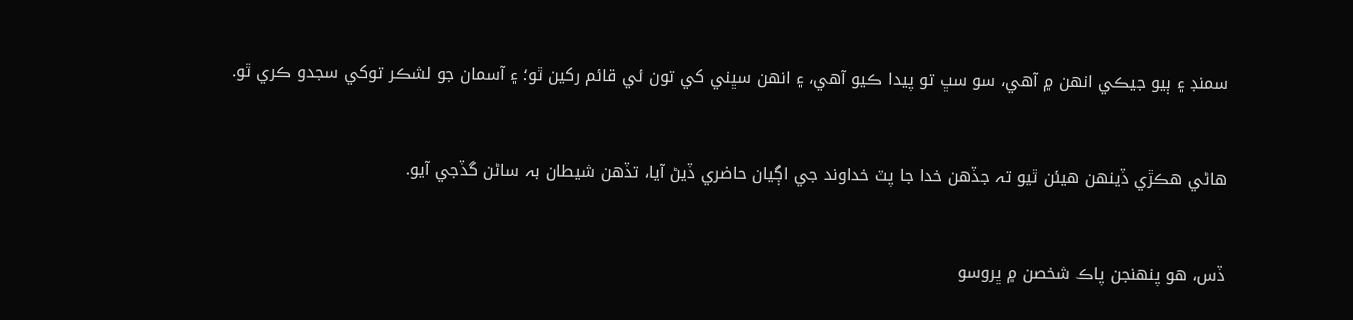سمنڊ ۽ ٻيو جيڪي انهن ۾ آهي، سو سڀ تو پيدا ڪيو آهي، ۽ انهن سڀني کي تون ئي قائم رکين ٿو؛ ۽ آسمان جو لشڪر توکي سجدو ڪري ٿو.


هاڻي هڪڙي ڏينهن هيئن ٿيو تہ جڏهن خدا جا پٽ خداوند جي اڳيان حاضري ڏيڻ آيا، تڏهن شيطان بہ ساڻن گڏجي آيو.


ڏس، هو پنهنجن پاڪ شخصن ۾ ڀروسو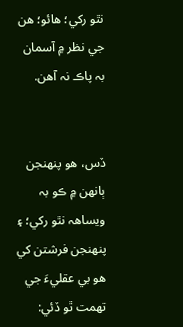نٿو رکي؛ هائو؛ هن جي نظر ۾ آسمان بہ پاڪ نہ آهن.


ڏس، هو پنهنجن ٻانهن ۾ ڪو بہ ويساهہ نٿو رکي؛ ۽ پنهنجن فرشتن کي هو بي عقليءَ جي تهمت ٿو ڏئي: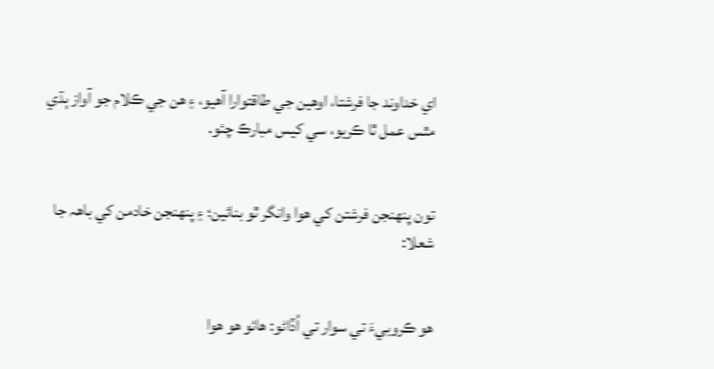اي خداوند جا فرشتا، اوهين جي طاقتوارا آهيو، ۽ هن جي ڪلام جو آواز ٻڌي مٿس عمل ٿا ڪريو، سي کيس مبارڪ چئو.


تون پنهنجن فرشتن کي هوا وانگر ٿو بنائين؛ ۽ پنهنجن خادمن کي باهہ جا شعلا:


هو ڪروبيءَ تي سوار تي اُڏاڻو: هائو هو هوا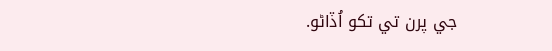جي پرن تي تکو اُڏاڻو.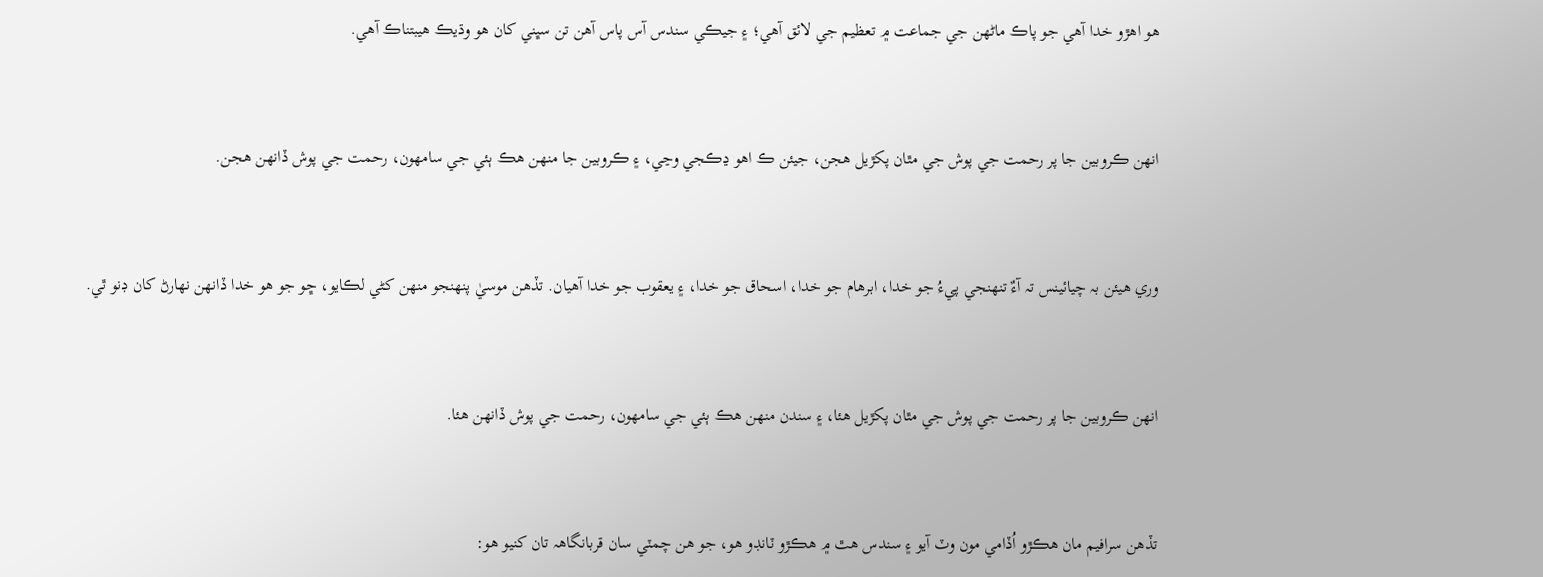هو اهڙو خدا آهي جو پاڪ ماڻهن جي جماعت ۾ تعظيم جي لائق آهي؛ ۽ جيڪي سندس آس پاس آهن تن سڀني کان هو وڌيڪ هيبتناڪ آهي.


انهن ڪروبين جا پر رحمت جي پوش جي مٿان پکڙيل هجن، جيئن ڪ اهو ڍڪجي وڃي، ۽ ڪروبين جا منهن هڪ ٻئي جي سامهون، رحمت جي پوش ڏانهن هجن.


وري هيئن بہ چيائينس تہ آءٌ تنهنجي پيءُ جو خدا، ابرهام جو خدا، اسحاق جو خدا، ۽ يعقوب جو خدا آهيان. تڏهن موسيٰ پنهنجو منهن کڻي لڪايو، ڇو جو هو خدا ڏانهن نهارڻ کان ڊنو ٿي.


انهن ڪروبين جا پر رحمت جي پوش جي مٿان پکڙيل هئا، ۽ سندن منهن هڪ ٻئي جي سامهون، رحمت جي پوش ڏانهن هئا.


تڏهن سرافيم مان هڪڙو اُڏامي مون وٽ آيو ۽ سندس هٿ ۾ هڪڙو ٽانڊو هو، جو هن چمٽي سان قربانگاهہ تان کنيو هو: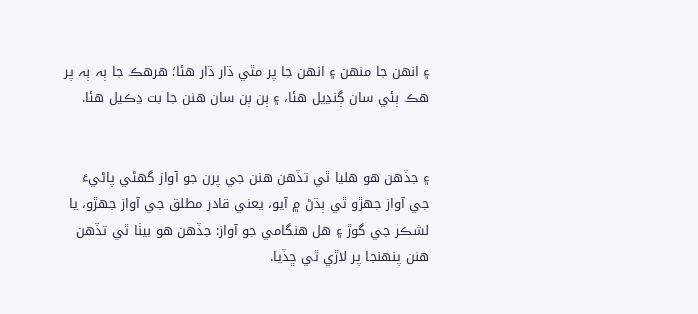۽ انهن جا منهن ۽ انهن جا پر مٿي ڌار ڌار هئا؛ هرهڪ جا ٻہ ٻہ پر هڪ ٻئي سان ڳنڍيل هئا، ۽ ٻن ٻن سان هنن جا بت ڍڪيل هئا.


۽ جڏهن هو هليا ٿي تڏهن هنن جي پرن جو آواز گهڻي پاڻيءَ جي آواز جهڙو ٿي ٻڌڻ ۾ آيو، يعني قادر مطلق جي آواز جهڙو، يا لشڪر جي گوڙ ۽ هل هنگامي جو آواز: جڏهن هو بيٺا ٿي تڏهن هنن پنهنجا پر لاڙي ٿي ڇڏيا.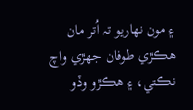۽ مون نهاريو تہ اُتر مان هڪڙي طوفان جهڙي واچ نڪتي، ۽ هڪڙو وڏو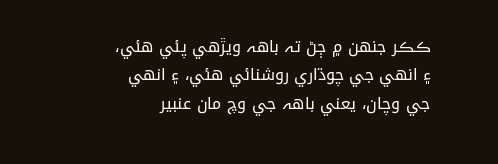ڪڪر جنهن ۾ ڄڻ تہ باهہ ويڙهي پئي هئي، ۽ انهي جي چوڌاري روشنائي هئي، ۽ انهي جي وچان، يعني باهہ جي وچ مان عنبير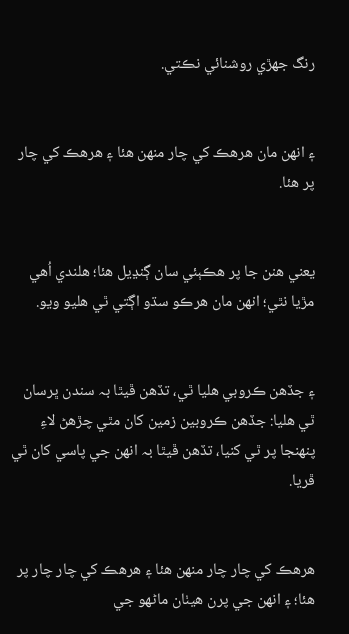رنگ جهڙي روشنائي نڪتي.


۽ انهن مان هرهڪ کي چار منهن هئا ۽ هرهڪ کي چار پر هئا.


يعني هنن جا پر هڪٻئي سان ڳنڍيل هئا؛ هلندي اُهي مڙيا نٿي؛ انهن مان هرڪو سڌو اڳتي ٿي هليو ويو.


۽ جڏهن ڪروبي هليا ٿي، تڏهن ڦيٿا بہ سندن ڀرسان ٿي هليا: جڏهن ڪروبين زمين کان مٿي چڙهڻ لاءِ پنهنجا پر ٿي کنيا، تڏهن ڦيٿا بہ انهن جي پاسي کان ٿي ڦريا.


هرهڪ کي چار چار منهن هئا ۽ هرهڪ کي چار چار پر هئا؛ ۽ انهن جي پرن هيٺان ماڻهو جي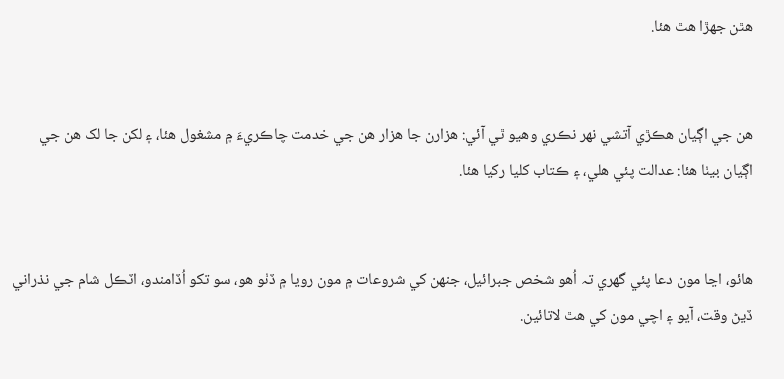هٿن جهڙا هٿ هئا.


هن جي اڳيان هڪڙي آتشي نهر نڪري وهيو ٿي آئي: هزارن جا هزار هن جي خدمت چاڪريءَ ۾ مشغول هئا، ۽ لکن جا لک هن جي اڳيان بيٺا هئا: عدالت پئي هلي، ۽ ڪتاب کليا رکيا هئا.


هائو، اڃا مون دعا پئي گهري تہ اُهو شخص جبرائيل، جنهن کي شروعات ۾ مون رويا ۾ ڏٺو هو، سو تکو اُڏامندو، اٽڪل شام جي نذراني ڏيڻ وقت، آيو ۽ اچي مون کي هٿ لاتائين.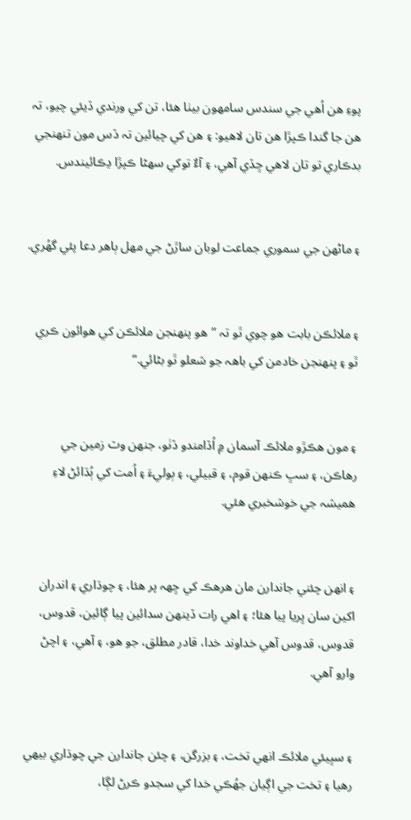پوءِ هن اُهي جي سندس سامهون بيٺا هئا، تن کي ورندي ڏيئي چيو، تہ هن جا گندا ڪپڙا هن تان لاهيو: ۽ هن کي چيائين تہ ڏس مون تنهنجي بدڪاري تو تان لاهي ڇڏي آهي، ۽ آءٌ توکي سهڻا ڪپڙا ڍڪائيندس.


۽ ماڻهن جي سموري جماعت لوبان ساڙڻ جي مهل ٻاهر دعا پئي گهُري.


۽ ملائڪن بابت هو چوي ٿو تہ ”هو پنهنجن ملائڪن کي هوائون ڪري ٿو ۽ پنهنجن خادمن کي باهہ جو شعلو ٿو بڻائي.“


۽ مون هڪڙو ملائڪ آسمان ۾ اُڏامندو ڏٺو، جنهن وٽ زمين جي رهاڪن، ۽ سڀ ڪنهن قوم، ۽ قبيلي، ۽ ٻوليءَ ۽ اُمت کي ٻُڌائڻ لاءِ هميشہ جي خوشخبري هئي.


۽ انهن چئني جاندارن مان هرهڪ کي ڇهہ پر هئا، ۽ چوڌاري ۽ اندران اکين سان ڀريا پيا هئا؛ ۽ اهي رات ڏينهن سدائين پيا ڳائين، قدوس، قدوس، قدوس آهي خداوند خدا، قادر مطلق، جو هو، ۽ آهي، ۽ اچڻ وارو آهي.


۽ سڀيئي ملائڪ انهي تخت، ۽ بزرگن، ۽ چئن جاندارن جي چوڌاري بيهي رهيا ۽ تخت جي اڳيان جهُڪي خدا کي سجدو ڪرڻ لڳا،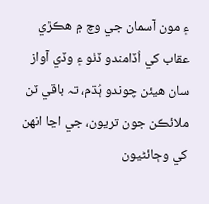۽ مون آسمان جي وچ ۾ هڪڙي عقاب کي اُڏامندو ڏٺو ۽ وڏي آواز سان هيئن چوندو ٻُڌم، تہ باقي ٽن ملائڪن جون تريون، جي اڃا انهن کي وڄائڻيون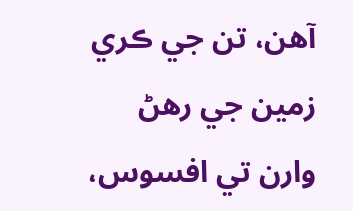آهن، تن جي ڪري زمين جي رهڻ وارن تي افسوس،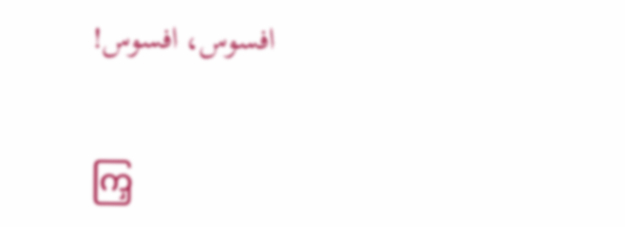افسوس، افسوس!


ကြှ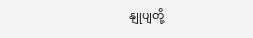နျုပျတို့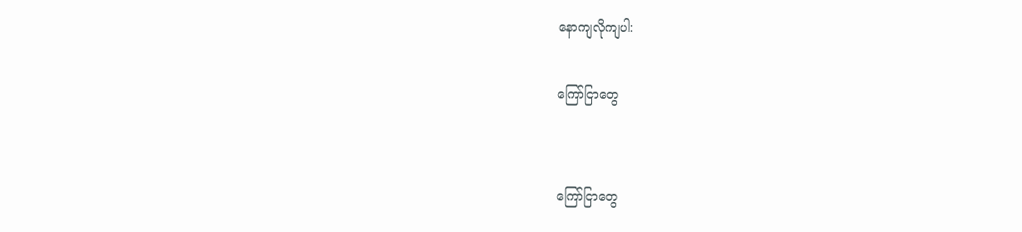နောကျလိုကျပါ:

ကြော်ငြာတွေ


ကြော်ငြာတွေ